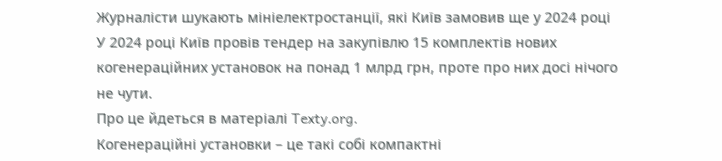Журналісти шукають мініелектростанції, які Київ замовив ще у 2024 році
У 2024 році Київ провів тендер на закупівлю 15 комплектів нових когенераційних установок на понад 1 млрд грн, проте про них досі нічого не чути.
Про це йдеться в матеріалі Texty.org.
Когенераційні установки – це такі собі компактні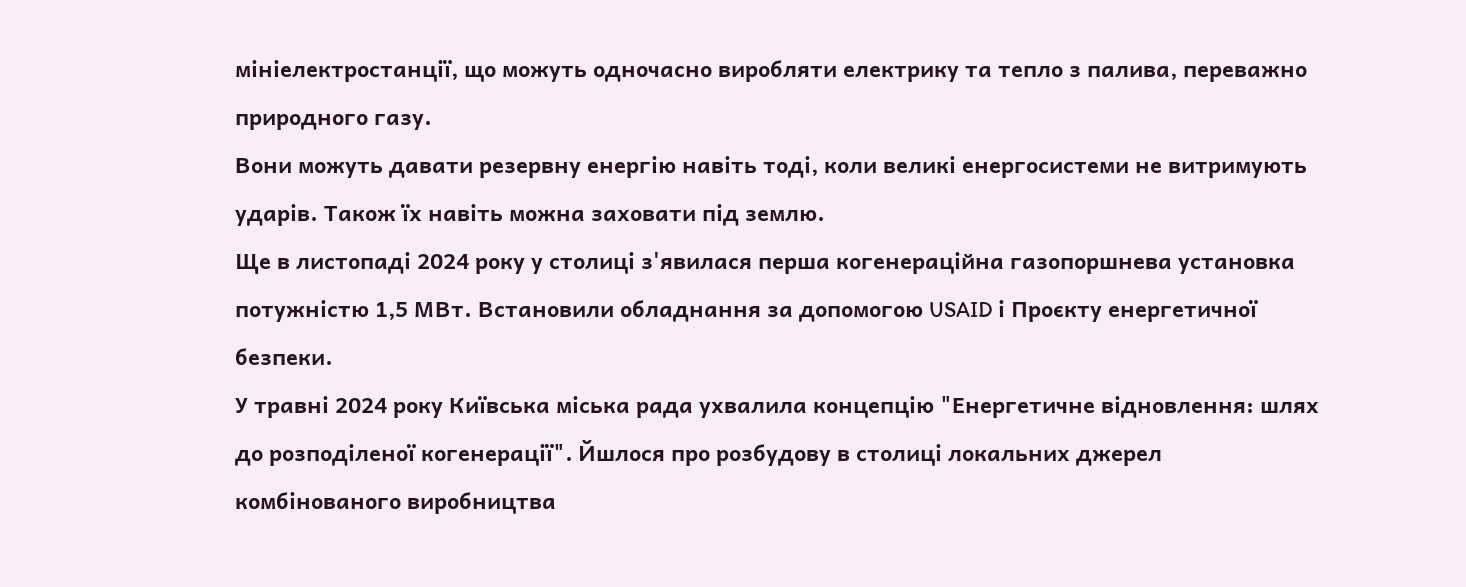мініелектростанції, що можуть одночасно виробляти електрику та тепло з палива, переважно природного газу.
Вони можуть давати резервну енергію навіть тоді, коли великі енергосистеми не витримують ударів. Також їх навіть можна заховати під землю.
Ще в листопаді 2024 року у столиці з'явилася перша когенераційна газопоршнева установка потужністю 1,5 МВт. Встановили обладнання за допомогою USAID і Проєкту енергетичної безпеки.
У травні 2024 року Київська міська рада ухвалила концепцію "Енергетичне відновлення: шлях до розподіленої когенерації". Йшлося про розбудову в столиці локальних джерел комбінованого виробництва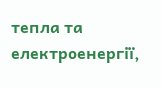тепла та електроенергії,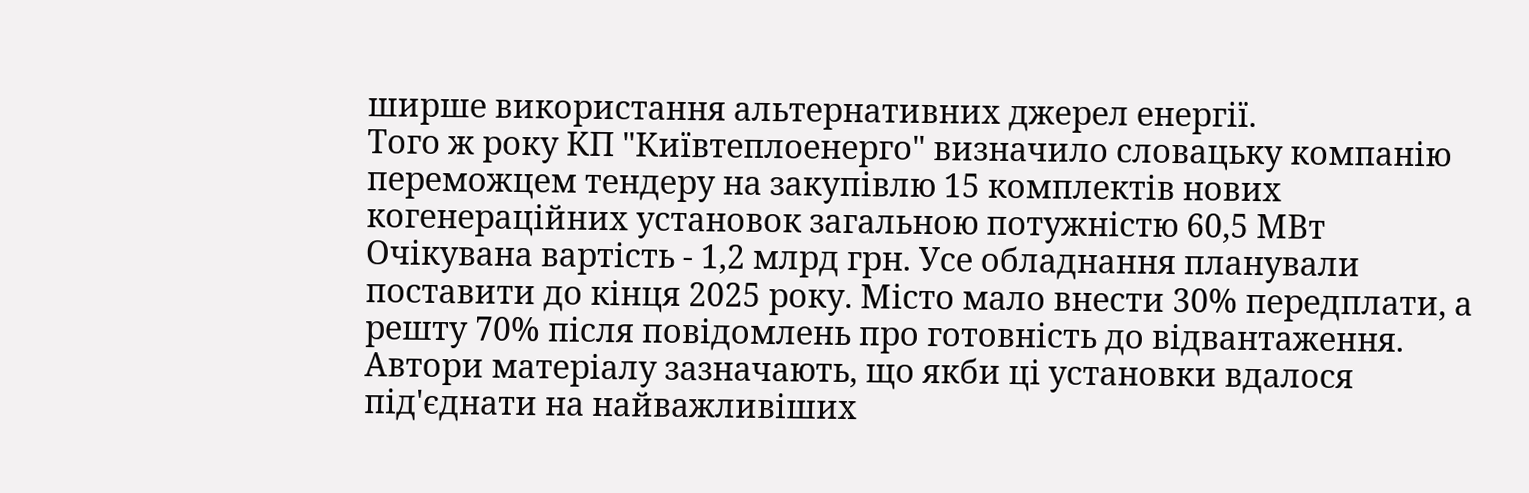ширше використання альтернативних джерел енергії.
Того ж року КП "Київтеплоенерго" визначило словацьку компанію переможцем тендеру на закупівлю 15 комплектів нових когенераційних установок загальною потужністю 60,5 МВт
Очікувана вартість - 1,2 млрд грн. Усе обладнання планували поставити до кінця 2025 року. Місто мало внести 30% передплати, а решту 70% після повідомлень про готовність до відвантаження.
Автори матеріалу зазначають, що якби ці установки вдалося під'єднати на найважливіших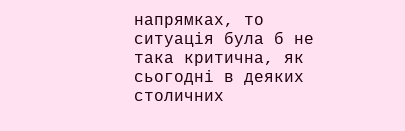напрямках, то ситуація була б не така критична, як сьогодні в деяких столичних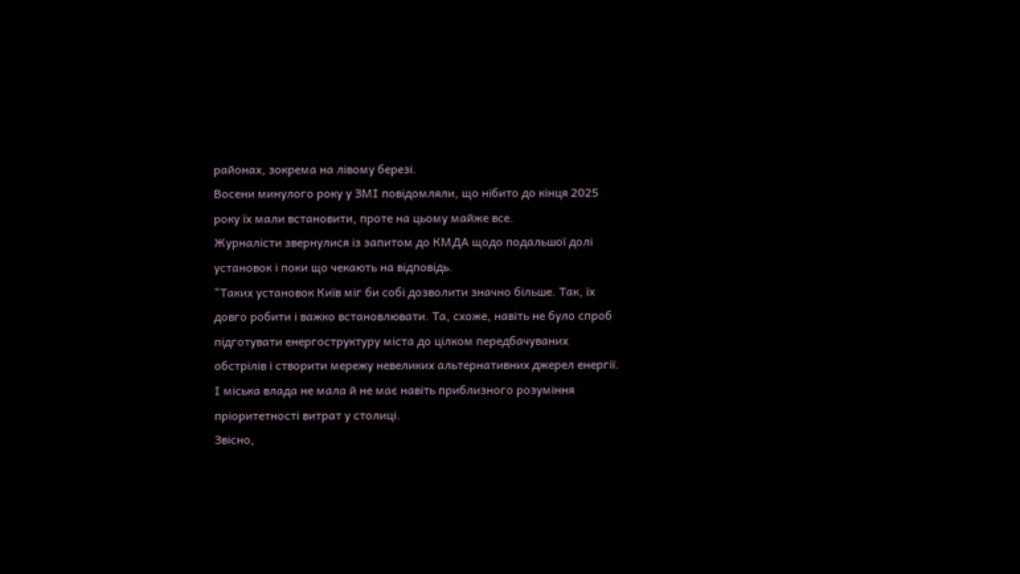районах, зокрема на лівому березі.
Восени минулого року у ЗМІ повідомляли, що нібито до кінця 2025 року їх мали встановити, проте на цьому майже все.
Журналісти звернулися із запитом до КМДА щодо подальшої долі установок і поки що чекають на відповідь.
"Таких установок Київ міг би собі дозволити значно більше. Так, їх довго робити і важко встановлювати. Та, схоже, навіть не було спроб підготувати енергоструктуру міста до цілком передбачуваних обстрілів і створити мережу невеликих альтернативних джерел енергії.
І міська влада не мала й не має навіть приблизного розуміння пріоритетності витрат у столиці.
Звісно,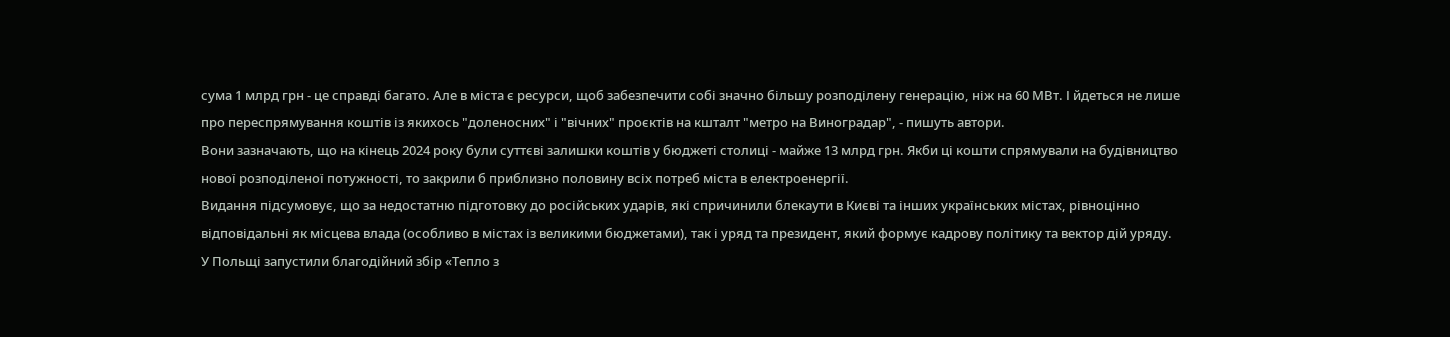сума 1 млрд грн - це справді багато. Але в міста є ресурси, щоб забезпечити собі значно більшу розподілену генерацію, ніж на 60 МВт. І йдеться не лише про переспрямування коштів із якихось "доленосних" і "вічних" проєктів на кшталт "метро на Виноградар", - пишуть автори.
Вони зазначають, що на кінець 2024 року були суттєві залишки коштів у бюджеті столиці - майже 13 млрд грн. Якби ці кошти спрямували на будівництво нової розподіленої потужності, то закрили б приблизно половину всіх потреб міста в електроенергії.
Видання підсумовує, що за недостатню підготовку до російських ударів, які спричинили блекаути в Києві та інших українських містах, рівноцінно відповідальні як місцева влада (особливо в містах із великими бюджетами), так і уряд та президент, який формує кадрову політику та вектор дій уряду.
У Польщі запустили благодійний збір «Тепло з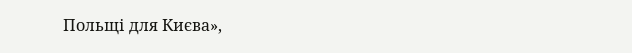Польщі для Києва»,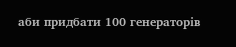аби придбати 100 генераторів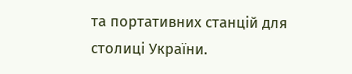та портативних станцій для столиці України.